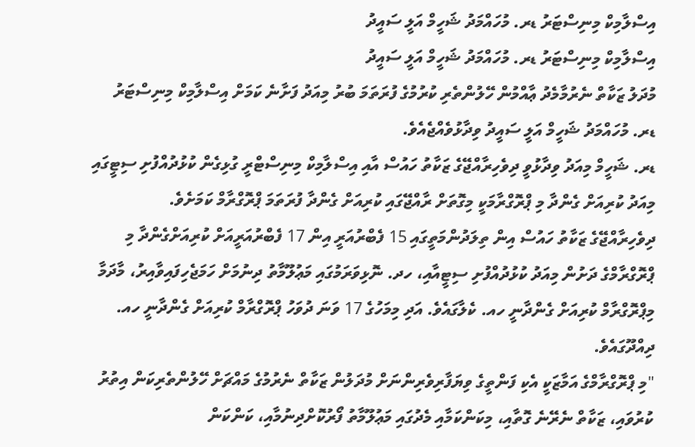އިސްލާމިކް މިނިސްޓަރު ޑރ. މުހައްމަދު ޝަހީމް އަލީ ސައީދު
އިސްލާމިކް މިނިސްޓަރު ޑރ. މުހައްމަދު ޝަހީމް އަލީ ސައީދު
މުދަލު ޒަކާތް ނެރުމާމެދު ޢާއްމުން ހޭލުންތެރި ކުރުމުގެ ފުރަތަމަ ބުރު މިއަދު ފަށާނެ ކަމަށް އިސްލާމިކް މިނިސްޓަރު ޑރ. މުހައްމަދު ޝަހީމް އަލީ ސައީދު ވިދާޅުވެއްޖެއެވެ.
ޑރ. ޝަހީމް މިއަދު ވިދާޅުވީ ދިވެހިރާއްޖޭގެ ޒަކާތު ހައުސް އާއި އިސްލާމިކް މިނިސްޓްރީ ގުޅިގެން ކުޅުދުއްފުށި ސިޓީގައި މިއަދު ކުރިއަށް ގެންދާ މި ޕްރޮގްރާމަކީ މިގޮތަށް ރާއްޖޭގައި ކުރިއަށް ގެންދާ ފުރަތަމަ ޕްރޮގްރާމް ކަމަށެވެ.
ދިވެހިރާއްޖޭގެ ޒަކާތު ހައުސް އިން ތިލަދުންމަތީގައި 15 ފެބްރުއަރީ އިން 17 ފެބްރުއަރީއަށް ކުރިއަށްގެންދާ މި ޕްރޮގްރާމްގެ ދަށުން މިއަދު ކުޅުދުއްފުށި ސިޓީއާއި، ހދ. ނޮޅިވަރަމުގައި މަޢުލޫމާތު ދިނުމަށް ހަމަޖެހިފައިވާއިރު، މާދަމާ މިޕްރޮގްރާމް ކުރިއަށް ގެންދާނީ ހއ. ކެލާގައެވެ. އަދި މިމަހުގެ 17 ވަނަ ދުވަހު ޕްރޮގްރާމް ކުރިއަށް ގެންދާނީ ހއ. ދިއްދޫގައެވެ.
"މި ޕްރޮގްރާމްގެ އަމާޒަކީ އެކި ފަންތީގެ ވިޔަފާރިވެރިންނަށް މުދަލުން ޒަކާތް ނެރުމުގެ މައްޗަށް ހޭލުންތެރިކަން އިތުރު ކުރުވައި، ޒަކާތް ނެރޭނެ ގޮތާއި، މިކަންކަމާއި މެދުގައި މަޢުލޫމާތު ފޯރުކޮށްދިނުމާއި، ކަންކަން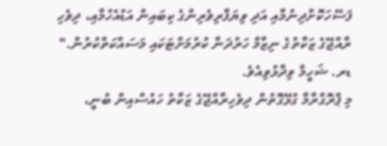ފަސޭހަކޮށްދިނުމާއި އަދި ވިޔަފާރިވެރިންގެ ކިބައިން އަޑުއެހުމާއި، ދިވެހި ރާއްޖޭގެ ޒަކާތުގެ ނިޒާމް ހަރުދަނާ ކުރުމަށްޓަކައި މަސައްކަތްކުރުން." ޑރ. ޝަހީމް ވިދާޅުވިއެވެ.
މި ޕްރޮގްރާމާ ގުޅޭގޮތުން ދިވެހިރާއްޖޭގެ ޒަކާތު ހައުސްއިން ބުނީ،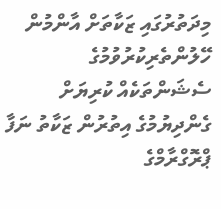މިދަތުރުގައި ޒަކާތަށް އާންމުން ހޭލުންތެރިކުރުވުމުގެ ސެޝަންތަކެއް ކުރިޔަށް ގެންދިޔުމުގެ އިތުރުން ޒަކާތު ނަފާ ޕްރޮގްރާމްގެ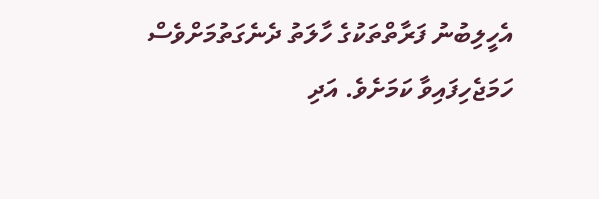އެހީލިބުނު ފަރާތްތަކުގެ ހާލަތު ދެނެގަތުމަށްވެސް ހަމަޖެހިފައިވާ ކަމަށެވެ. އަދި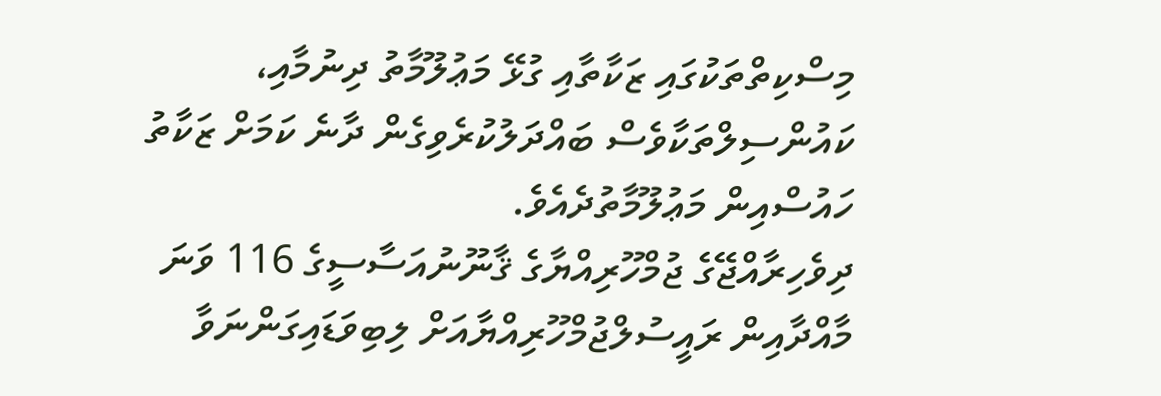މިސްކިތްތަކުގައި ޒަކާތާއި ގުޅޭ މަޢުލޫމާތު ދިނުމާއި، ކައުންސިލްތަކާވެސް ބައްދަލުކުރެވިގެން ދާނެ ކަމަށް ޒަކާތު ހައުސްއިން މަޢުލޫމާތުދެއެވެ.
ދިވެހިރާއްޖޭގެ ޖުމްހޫރިއްޔާގެ ޤާނޫނުއަސާސީގެ 116 ވަނަ މާއްދާއިން ރައީސުލްޖުމްހޫރިއްޔާއަށް ލިބިވަޑައިގަންނަވާ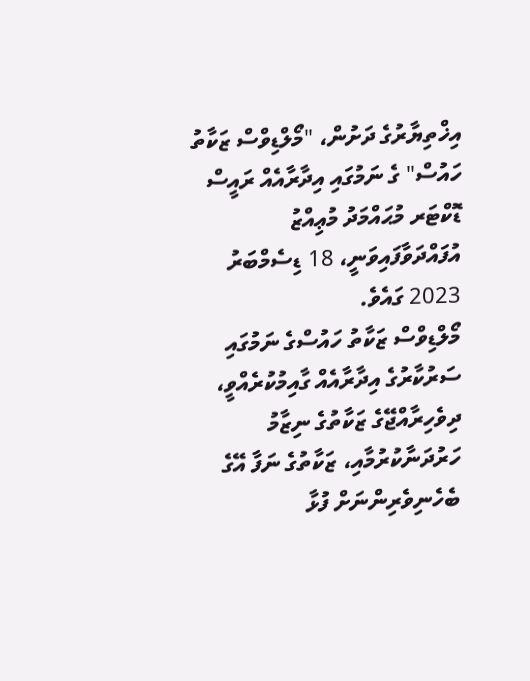އިޚްތިޔާރުގެ ދަށުން، "މޯލްޑިވްސް ޒަކާތު ހައުސް" ގެ ނަމުގައި އިދާރާއެއް ރައީސް ޑޮކްޓަރ މުޙައްމަދު މުޢިއްޒު އުފައްދަވާފައިވަނީ، 18 ޑިސެމްބަރު 2023 ގައެވެ.
މޯލްޑިވްސް ޒަކާތު ހައުސްގެ ނަމުގައި ސަރުކާރުގެ އިދާރާއެއް ގާއިމުކުރެއްވީ، ދިވެހިރާއްޖޭގެ ޒަކާތުގެ ނިޒާމު ހަރުދަނާކުރުމާއި، ޒަކާތުގެ ނަފާ އޭގެ ބެހެނިވެރިންނަށް ފުޅާ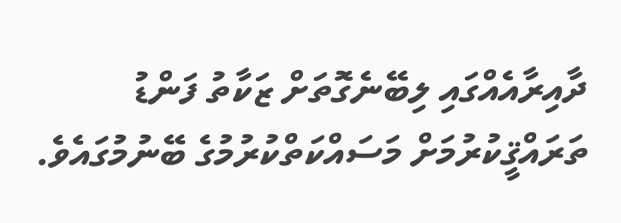ދާއިރާއެއްގައި ލިބޭނެގޮތަށް ޒަކާތު ފަންޑު ތަރައްޤީކުރުމަށް މަސައްކަތްކުރުމުގެ ބޭނުމުގައެވެ.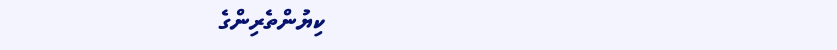ކިޔުންތެރިންގެ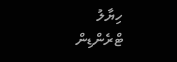ހިޔާލު
ޓްރެންޑިން